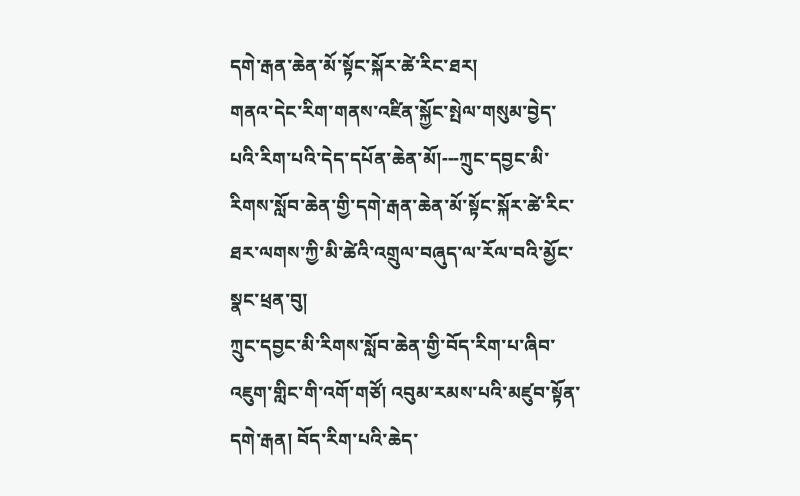དགེ་རྒན་ཆེན་མོ་སྟོང་སྐོར་ཚེ་རིང་ཐར།
གནའ་དེང་རིག་གནས་འཛིན་སྐྱོང་སྤེལ་གསུམ་བྱེད་པའི་རིག་པའི་དེད་དཔོན་ཆེན་མོ།---ཀྲུང་དབྱང་མི་རིགས་སློབ་ཆེན་གྱི་དགེ་རྒན་ཆེན་མོ་སྟོང་སྐོར་ཚེ་རིང་ཐར་ལགས་ཀྱི་མི་ཚེའི་འགྲུལ་བཞུད་ལ་རོལ་བའི་མྱོང་སྣང་ཕྲན་བུ།
ཀྲུང་དབྱང་མི་རིགས་སློབ་ཆེན་གྱི་བོད་རིག་པ་ཞིབ་འཇུག་གླིང་གི་འགོ་གཙོ། འབུམ་རམས་པའི་མཛུབ་སྟོན་དགེ་རྒན། བོད་རིག་པའི་ཆེད་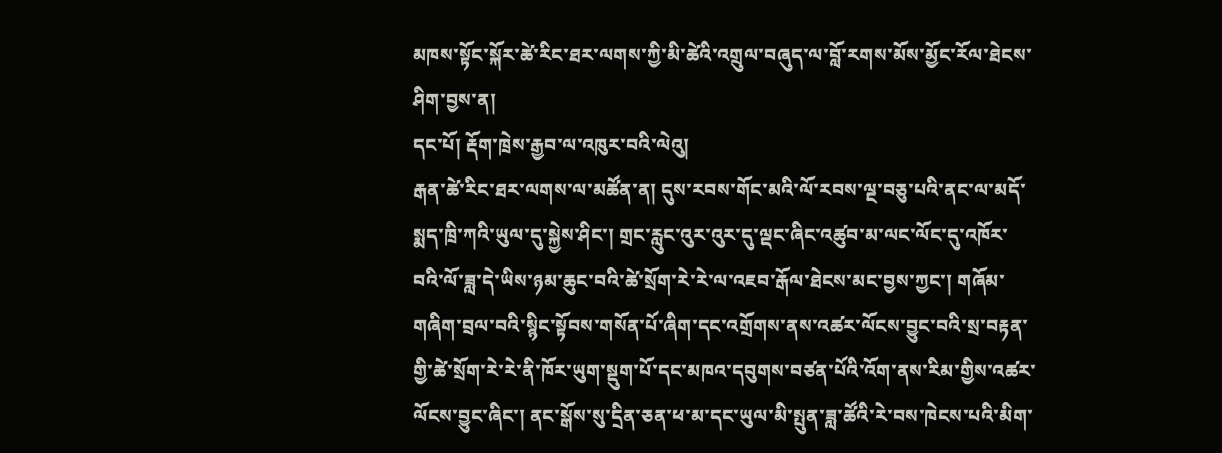མཁས་སྟོང་སྐོར་ཚེ་རིང་ཐར་ལགས་ཀྱི་མི་ཚེའི་འགྲུལ་བཞུད་ལ་བློ་རགས་མོས་མྱོང་རོལ་ཐེངས་ཤིག་བྱས་ན།
དང་པོ། རྡོག་ཁྲེས་རྒྱབ་ལ་འཁུར་བའི་ལེའུ།
རྒན་ཚེ་རིང་ཐར་ལགས་ལ་མཚོན་ན། དུས་རབས་གོང་མའི་ལོ་རབས་ལྔ་བཅུ་པའི་ནང་ལ་མདོ་སྨད་ཁྲི་ཀའི་ཡུལ་དུ་སྐྱེས་ཤིང་། གྲང་རླུང་འུར་འུར་དུ་ལྡང་ཞིང་འཚུབ་མ་ལང་ལོང་དུ་འཁོར་བའི་ལོ་ཟླ་དེ་ཡིས་ཉམ་ཆུང་བའི་ཚེ་སྲོག་རེ་རེ་ལ་འཇབ་རྒོལ་ཐེངས་མང་བྱས་ཀྱང་། གཞོམ་གཞིག་བྲལ་བའི་སྙིང་སྟོབས་གསོན་པོ་ཞིག་དང་འགྲོགས་ནས་འཚར་ལོངས་བྱུང་བའི་སྲ་བརྟན་གྱི་ཚེ་སྲོག་རེ་རེ་ནི་ཁོར་ཡུག་སྡུག་པོ་དང་མཁའ་དབུགས་བཙན་པོའི་འོག་ནས་རིམ་གྱིས་འཚར་ལོངས་བྱུང་ཞིང་། ནང་སྒོས་སུ་དྲིན་ཅན་ཕ་མ་དང་ཡུལ་མི་སྤུན་ཟླ་ཚོའི་རེ་བས་ཁེངས་པའི་མིག་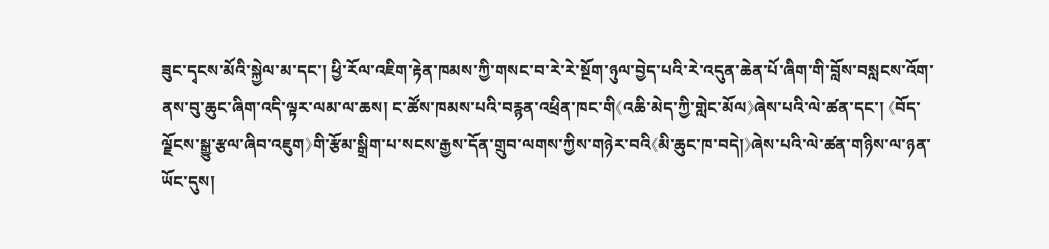ཟུང་དྭངས་མོའི་སྐྱེལ་མ་དང་། ཕྱི་རོལ་འཇིག་རྟེན་ཁམས་ཀྱི་གསང་བ་རེ་རེ་སྔོག་ཉུལ་བྱེད་པའི་རེ་འདུན་ཆེན་པོ་ཞིག་གི་བློས་བསླངས་འོག་ནས་བུ་ཆུང་ཞིག་འདི་ལྟར་ལམ་ལ་ཆས། ང་ཚོས་ཁམས་པའི་བརྙན་འཕྲིན་ཁང་གི《འཆི་མེད་ཀྱི་གླེང་མོལ》ཞེས་པའི་ལེ་ཚན་དང་། 《བོད་ལྗོངས་སྒྱུ་རྩལ་ཞིབ་འཇུག》གི་རྩོམ་སྒྲིག་པ་སངས་རྒྱས་དོན་གྲུབ་ལགས་ཀྱིས་གཉེར་བའི《མི་ཆུང་ཁ་བདེ།》ཞེས་པའི་ལེ་ཚན་གཉིས་ལ་ཉན་ཡོང་དུས།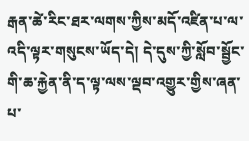རྒན་ཚེ་རིང་ཐར་ལགས་ཀྱིས་མདོ་འཛིན་པ་ལ་འདི་ལྟར་གསུངས་ཡོད་དེ། དེ་དུས་ཀྱི་སློབ་སྦྱོང་གི་ཆ་རྐྱེན་ནི་ད་ལྟ་ལས་ལྡབ་འགྱུར་གྱིས་ཞན་པ་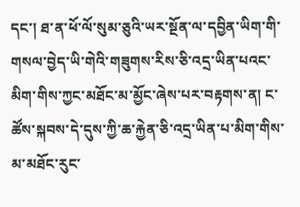དང་། ཐ་ན་ཕོ་ལོ་སུམ་ཅུའི་ཡར་སྔོན་ལ་དབྱིན་ཡིག་གི་གསལ་བྱེད་ཡི་གེའི་གཟུགས་རིས་ཅི་འདྲ་ཡིན་པའང་མིག་གིས་ཀྱང་མཐོང་མ་མྱོང་ཞེས་པར་བརྟགས་ན། ང་ཚོས་སྐབས་དེ་དུས་ཀྱི་ཆ་རྐྱེན་ཅི་འདྲ་ཡིན་པ་མིག་གིས་མ་མཐོང་རུང་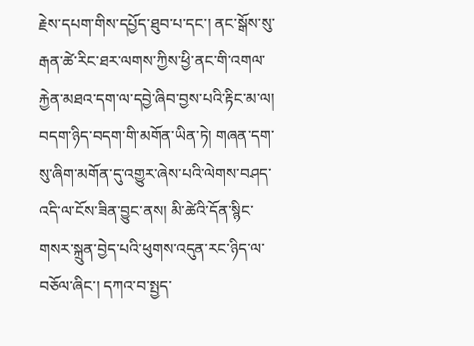རྗེས་དཔག་གིས་དཔྱོད་ཐུབ་པ་དང་། ནང་སྒོས་སུ་རྒན་ཚེ་རིང་ཐར་ལགས་ཀྱིས་ཕྱི་ནང་གི་འགལ་རྐྱེན་མཐའ་དག་ལ་དབྱེ་ཞིབ་བྱས་པའི་རྟིང་མ་ལ། བདག་ཉིད་བདག་གི་མགོན་ཡིན་ཏེ། གཞན་དག་སུ་ཞིག་མགོན་དུ་འགྱུར་ཞེས་པའི་ལེགས་བཤད་འདི་ལ་ངོས་ཟིན་བྱུང་ནས། མི་ཚེའི་དོན་སྙིང་གསར་སྐྲུན་བྱེད་པའི་ཕུགས་འདུན་རང་ཉིད་ལ་བཅོལ་ཞིང་། དཀའ་བ་སྤྱད་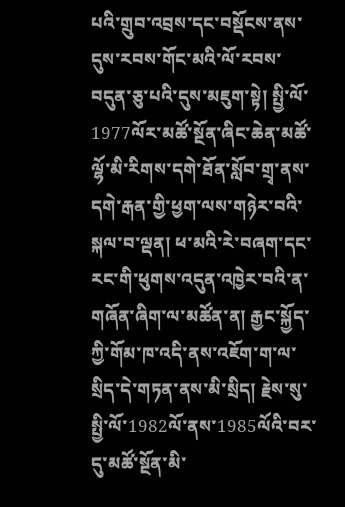པའི་གྲུབ་འབྲས་དང་བསྡོངས་ནས་དུས་རབས་གོང་མའི་ལོ་རབས་བདུན་ཅུ་པའི་དུས་མཇུག་སྟེ། སྤྱི་ལོ་1977ལོར་མཚོ་སྔོན་ཞིང་ཆེན་མཚོ་ལྷོ་མི་རིགས་དགེ་ཐོན་སློབ་གྲྭ་ནས་དགེ་རྒན་གྱི་ཕྱག་ལས་གཉེར་བའི་སྐལ་བ་ལྡན། ཕ་མའི་རེ་བཞག་དང་རང་གི་ཕུགས་འདུན་འཁྱེར་བའི་ན་གཞོན་ཞིག་ལ་མཚོན་ན། རྒྱང་སྐྱོད་ཀྱི་གོམ་ཁ་འདི་ནས་འཇོག་ག་ལ་སྲིད་དེ་གཏན་ནས་མི་སྲིད། རྗེས་སུ་སྤྱི་ལོ་1982ལོ་ནས་1985ལོའི་བར་དུ་མཚོ་སྔོན་མི་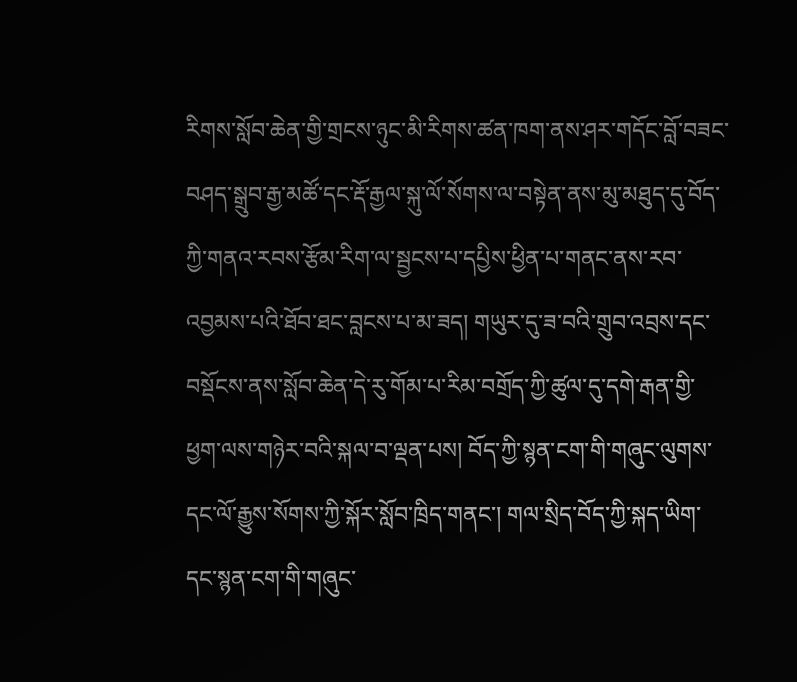རིགས་སློབ་ཆེན་གྱི་གྲངས་ཉུང་མི་རིགས་ཚན་ཁག་ནས་ཤར་གདོང་བློ་བཟང་བཤད་སྒྲུབ་རྒྱ་མཚོ་དང་རྡོ་རྒྱལ་སྐུ་ལོ་སོགས་ལ་བསྟེན་ནས་མུ་མཐུད་དུ་བོད་ཀྱི་གནའ་རབས་རྩོམ་རིག་ལ་སྦྱངས་པ་དཔྱིས་ཕྱིན་པ་གནང་ནས་རབ་འབྱམས་པའི་ཐོབ་ཐང་བླངས་པ་མ་ཟད། གཡུར་དུ་ཟ་བའི་གྲུབ་འབྲས་དང་བསྡོངས་ནས་སློབ་ཆེན་དེ་རུ་གོམ་པ་རིམ་བགྲོད་ཀྱི་ཚུལ་དུ་དགེ་རྒན་གྱི་ཕྱག་ལས་གཉེར་བའི་སྐལ་བ་ལྡན་པས། བོད་ཀྱི་སྙན་ངག་གི་གཞུང་ལུགས་དང་ལོ་རྒྱུས་སོགས་ཀྱི་སྐོར་སློབ་ཁྲིད་གནང་། གལ་སྲིད་བོད་ཀྱི་སྐད་ཡིག་དང་སྙན་ངག་གི་གཞུང་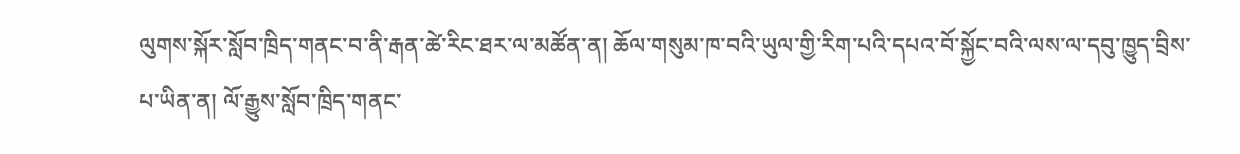ལུགས་སྐོར་སློབ་ཁྲིད་གནང་བ་ནི་རྒན་ཚེ་རིང་ཐར་ལ་མཚོན་ན། ཆོལ་གསུམ་ཁ་བའི་ཡུལ་གྱི་རིག་པའི་དཔའ་བོ་སྐྱོང་བའི་ལས་ལ་དབུ་ཁྱུད་བྲིས་པ་ཡིན་ན། ལོ་རྒྱུས་སློབ་ཁྲིད་གནང་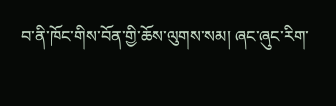བ་ནི་ཁོང་གིས་བོན་གྱི་ཆོས་ལུགས་སམ། ཞང་ཞུང་རིག་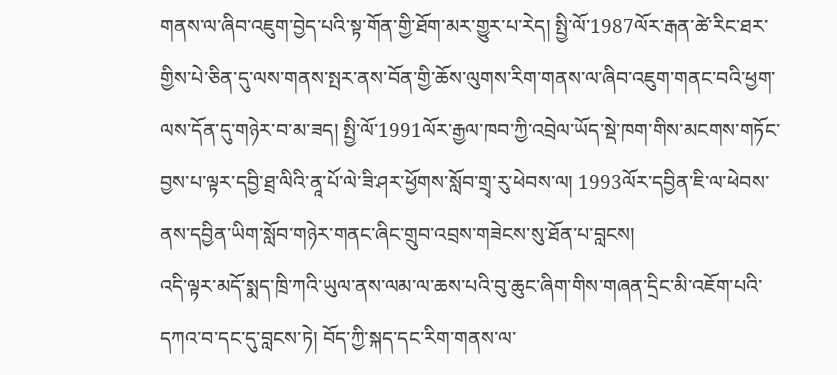གནས་ལ་ཞིབ་འཇུག་བྱེད་པའི་སྟ་གོན་གྱི་ཐོག་མར་གྱུར་པ་རེད། སྤྱི་ལོ་1987ལོར་རྒན་ཚེ་རིང་ཐར་གྱིས་པེ་ཅིན་དུ་ལས་གནས་སྤར་ནས་བོན་གྱི་ཆོས་ལུགས་རིག་གནས་ལ་ཞིབ་འཇུག་གནང་བའི་ཕྱག་ལས་དོན་དུ་གཉེར་བ་མ་ཟད། སྤྱི་ལོ་1991ལོར་རྒྱལ་ཁབ་ཀྱི་འབྲེལ་ཡོད་སྡེ་ཁག་གིས་མངགས་གཏོང་བྱས་པ་ལྟར་དབྱི་ཐྲ་ལིའི་ནཱ་པོ་ལེ་ཟི་ཤར་ཕྱོགས་སློབ་གྲྭ་རུ་ཕེབས་ལ། 1993ལོར་དབྱིན་ཇི་ལ་ཕེབས་ནས་དབྱིན་ཡིག་སློབ་གཉེར་གནང་ཞིང་གྲུབ་འབྲས་གཟེངས་སུ་ཐོན་པ་བླངས།
འདི་ལྟར་མདོ་སྨད་ཁྲི་ཀའི་ཡུལ་ནས་ལམ་ལ་ཆས་པའི་བུ་ཆུང་ཞིག་གིས་གཞན་དྲིང་མི་འཇོག་པའི་དཀའ་བ་དང་དུ་བླངས་ཏེ། བོད་ཀྱི་སྐད་དང་རིག་གནས་ལ་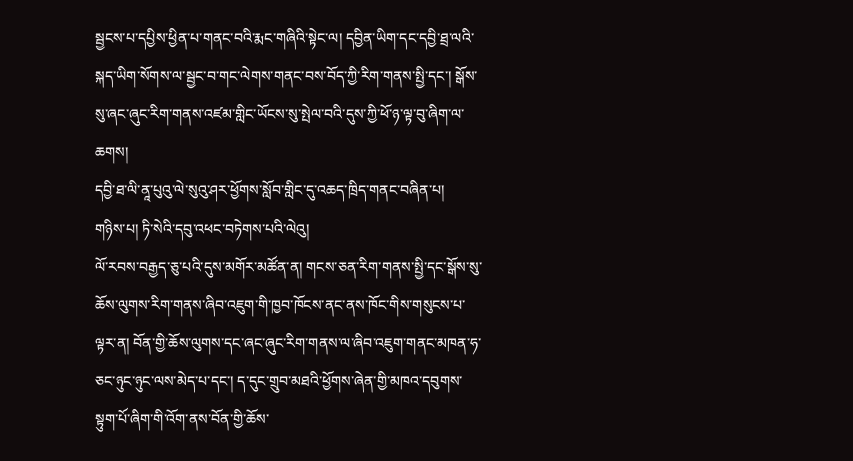སྦྱངས་པ་དཔྱིས་ཕྱིན་པ་གནང་བའི་རྨང་གཞིའི་སྟེང་ལ། དབྱིན་ཡིག་དང་དབྱི་ཐྲ་ལའི་སྐད་ཡིག་སོགས་ལ་སྦྱང་བ་གང་ལེགས་གནང་བས་བོད་ཀྱི་རིག་གནས་སྤྱི་དང་། སྒོས་སུ་ཞང་ཞུང་རིག་གནས་འཛམ་གླིང་ཡོངས་སུ་སྤེལ་བའི་དུས་ཀྱི་ཕོ་ཉ་ལྟ་བུ་ཞིག་ལ་ཆགས།
དབྱི་ཐ་ལི་ནཱ་པུའུ་ལེ་སུའུ་ཤར་ཕྱོགས་སློབ་གླིང་དུ་འཆད་ཁྲིད་གནང་བཞིན་པ།
གཉིས་པ། ཏི་སེའི་དབུ་འཕང་བཏེགས་པའི་ལེའུ།
ལོ་རབས་བརྒྱད་ཅུ་པའི་དུས་མགོར་མཚོན་ན། གངས་ཅན་རིག་གནས་སྤྱི་དང་སྒོས་སུ་ཆོས་ལུགས་རིག་གནས་ཞིབ་འཇུག་གི་ཁྱབ་ཁོངས་ནང་ནས་ཁོང་གིས་གསུངས་པ་ལྟར་ན། བོན་གྱི་ཆོས་ལུགས་དང་ཞང་ཞུང་རིག་གནས་ལ་ཞིབ་འཇུག་གནང་མཁན་ཧ་ཅང་ཉུང་ཉུང་ལས་མེད་པ་དང་། ད་དུང་གྲུབ་མཐའི་ཕྱོགས་ཞེན་གྱི་མཁའ་དབུགས་སྟུག་པོ་ཞིག་གི་འོག་ནས་བོན་གྱི་ཆོས་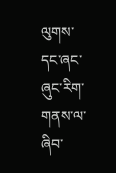ལུགས་དང་ཞང་ཞུང་རིག་གནས་ལ་ཞིབ་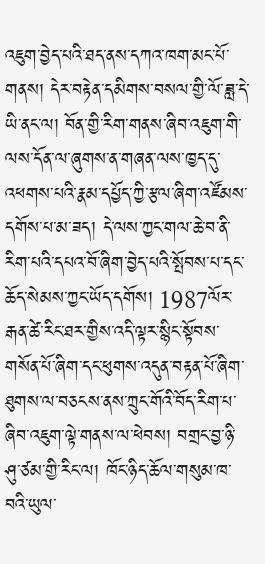འཇུག་བྱེད་པའི་ཐད་ནས་དཀའ་ཁག་མང་པོ་གནས། དེར་བརྟེན་དམིགས་བསལ་གྱི་ལོ་ཟླ་དེ་ཡི་ནང་ལ། བོན་གྱི་རིག་གནས་ཞིབ་འཇུག་གི་ལས་དོན་ལ་ཞུགས་ན་གཞན་ལས་ཁྱད་དུ་འཕགས་པའི་རྣམ་དཔྱོད་ཀྱི་རྩལ་ཞིག་འཛོམས་དགོས་པ་མ་ཟད། དེ་ལས་ཀྱང་གལ་ཆེ་བ་ནི་རིག་པའི་དཔའ་བོ་ཞིག་བྱེད་པའི་སྤོབས་པ་དང་ཆོད་སེམས་ཀྱང་ཡོད་དགོས། 1987ལོར་རྒན་ཚེ་རིང་ཐར་གྱིས་འདི་ལྟར་སྙིང་སྟོབས་གསོན་པོ་ཞིག་དང་ཕུགས་འདུན་བརྟན་པོ་ཞིག་ཐུགས་ལ་བཅངས་ནས་ཀྲུང་གོའི་བོད་རིག་པ་ཞིབ་འཇུག་ལྟེ་གནས་ལ་ཕེབས། བགྲང་བྱ་ཉི་ཤུ་ཙམ་གྱི་རིང་ལ། ཁོང་ཉིད་ཆོལ་གསུམ་ཁ་བའི་ཡུལ་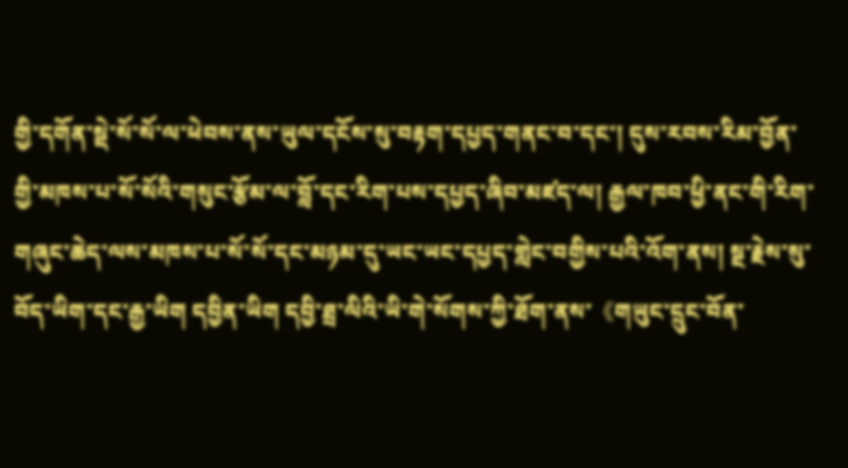གྱི་དགོན་སྡེ་སོ་སོ་ལ་ཕེབས་ནས་ཡུལ་དངོས་སུ་བརྟག་དཔྱད་གནང་བ་དང་། དུས་རབས་རིམ་བྱོན་གྱི་མཁས་པ་སོ་སོའི་གསུང་རྩོམ་ལ་བློ་དང་རིག་པས་དཔྱད་ཞིབ་མཛད་ལ། རྒྱལ་ཁབ་ཕྱི་ནང་གི་རིག་གཞུང་ཆེད་ལས་མཁས་པ་སོ་སོ་དང་མཉམ་དུ་ཡང་ཡང་དཔྱད་གླེང་བགྱིས་པའི་འོག་ནས། སྔ་རྗེས་སུ་བོད་ཡིག་དང་རྒྱ་ཡིག དབྱིན་ཡིག དབྱི་ཐྲ་ལིའི་ཡི་གེ་སོགས་ཀྱི་ཐོག་ནས་《གཡུང་དྲུང་བོན་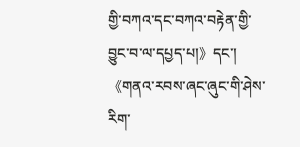གྱི་བཀའ་དང་བཀའ་བརྟེན་གྱི་བྱུང་བ་ལ་དཔྱད་པ།》དང་། 《གནའ་རབས་ཞང་ཞུང་གི་ཤེས་རིག་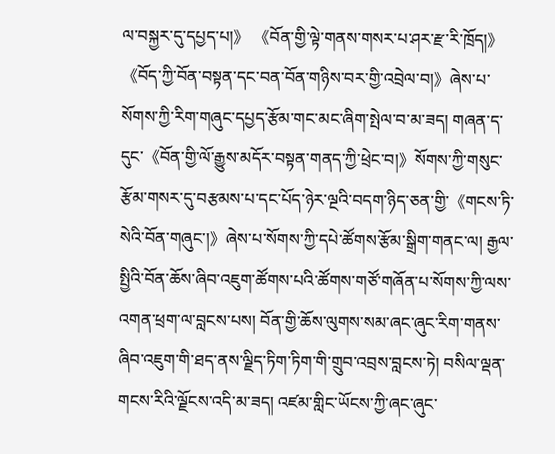ལ་བསྐྱར་དུ་དཔྱད་པ།》 《བོན་གྱི་ལྟེ་གནས་གསར་པ་ཤར་རྫ་རི་ཁྲོད།》 《བོད་ཀྱི་བོན་བསྟན་དང་བན་བོན་གཉིས་བར་གྱི་འབྲེལ་བ།》ཞེས་པ་སོགས་ཀྱི་རིག་གཞུང་དཔྱད་རྩོམ་གང་མང་ཞིག་སྤེལ་བ་མ་ཟད། གཞན་ད་དུང་《བོན་གྱི་ལོ་རྒྱུས་མདོར་བསྟན་གནད་ཀྱི་ཕྲེང་བ།》སོགས་ཀྱི་གསུང་རྩོམ་གསར་དུ་བརྩམས་པ་དང་པོད་ཉེར་ལྔའི་བདག་ཉིད་ཅན་གྱི་《གངས་ཏི་སེའི་བོན་གཞུང་།》ཞེས་པ་སོགས་ཀྱི་དཔེ་ཚོགས་རྩོམ་སྒྲིག་གནང་ལ། རྒྱལ་སྤྱིའི་བོན་ཆོས་ཞིབ་འཇུག་ཚོགས་པའི་ཚོགས་གཙོ་གཞོན་པ་སོགས་ཀྱི་ལས་འགན་ཕྲག་ལ་བླངས་པས། བོན་གྱི་ཆོས་ལུགས་སམ་ཞང་ཞུང་རིག་གནས་ཞིབ་འཇུག་གི་ཐད་ནས་ལྗིད་ཏིག་ཏིག་གི་གྲུབ་འབྲས་བླངས་ཏེ། བསིལ་ལྡན་གངས་རིའི་ལྗོངས་འདི་མ་ཟད། འཛམ་གླིང་ཡོངས་ཀྱི་ཞང་ཞུང་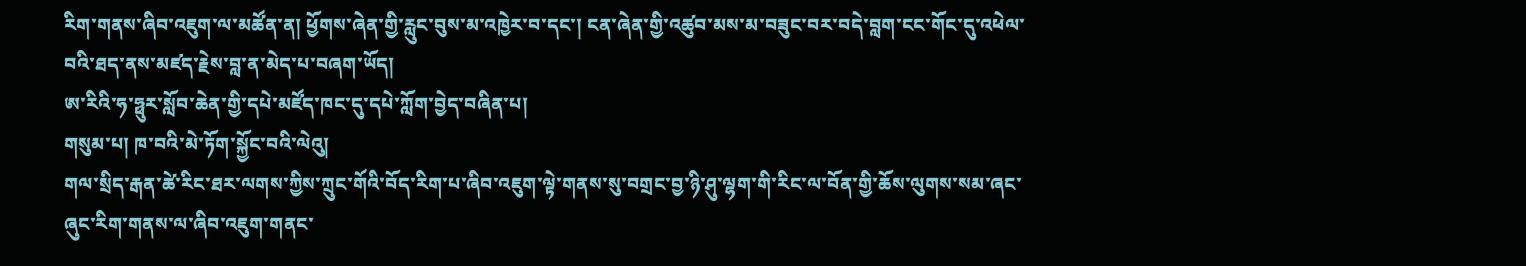རིག་གནས་ཞིབ་འཇུག་ལ་མཚོན་ན། ཕྱོགས་ཞེན་གྱི་རླུང་བུས་མ་འཁྱེར་བ་དང་། ངན་ཞེན་གྱི་འཚུབ་མས་མ་བཟུང་བར་བདེ་བླག་ངང་གོང་དུ་འཕེལ་བའི་ཐད་ནས་མཛད་རྗེས་བླ་ན་མེད་པ་བཞག་ཡོད།
ཨ་རིའི་ཧ་ཧྥུར་སློབ་ཆེན་གྱི་དཔེ་མཛོད་ཁང་དུ་དཔེ་ཀློག་བྱེད་བཞིན་པ།
གསུམ་པ། ཁ་བའི་མེ་ཏོག་སྐྱོང་བའི་ལེའུ།
གལ་སྲིད་རྒན་ཚེ་རིང་ཐར་ལགས་ཀྱིས་ཀྲུང་གོའི་བོད་རིག་པ་ཞིབ་འཇུག་ལྟེ་གནས་སུ་བགྲང་བྱ་ཉི་ཤུ་ལྷག་གི་རིང་ལ་བོན་གྱི་ཆོས་ལུགས་སམ་ཞང་ཞུང་རིག་གནས་ལ་ཞིབ་འཇུག་གནང་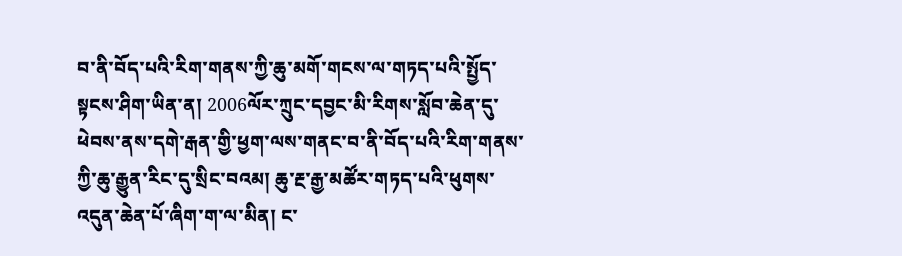བ་ནི་བོད་པའི་རིག་གནས་ཀྱི་ཆུ་མགོ་གངས་ལ་གཏད་པའི་སྤྱོད་སྟངས་ཤིག་ཡིན་ན། 2006ལོར་ཀྲུང་དབྱང་མི་རིགས་སློབ་ཆེན་དུ་ཕེབས་ནས་དགེ་རྒན་གྱི་ཕྱག་ལས་གནང་བ་ནི་བོད་པའི་རིག་གནས་ཀྱི་ཆུ་རྒྱུན་རིང་དུ་སྲིང་བའམ། ཆུ་རྔ་རྒྱ་མཚོར་གཏད་པའི་ཕུགས་འདུན་ཆེན་པོ་ཞིག་ག་ལ་མིན། ང་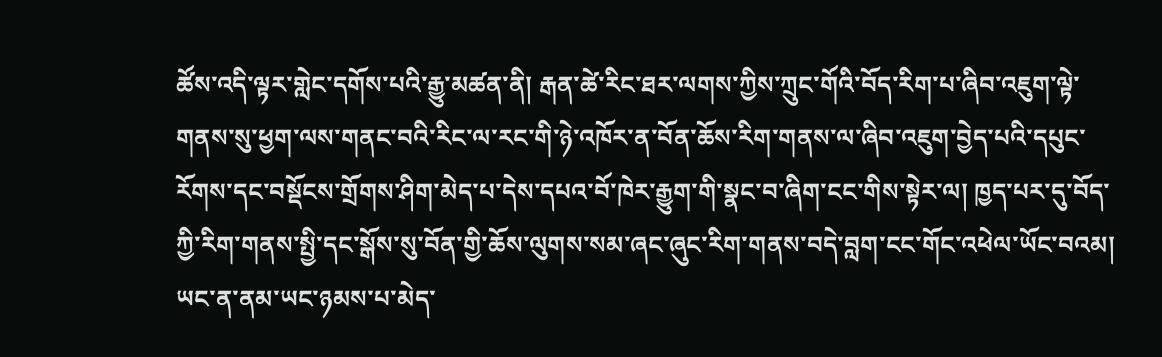ཚོས་འདི་ལྟར་གླེང་དགོས་པའི་རྒྱུ་མཚན་ནི། རྒན་ཚེ་རིང་ཐར་ལགས་ཀྱིས་ཀྲུང་གོའི་བོད་རིག་པ་ཞིབ་འཇུག་ལྟེ་གནས་སུ་ཕྱག་ལས་གནང་བའི་རིང་ལ་རང་གི་ཉེ་འཁོར་ན་བོན་ཆོས་རིག་གནས་ལ་ཞིབ་འཇུག་བྱེད་པའི་དཔུང་རོགས་དང་བསྡོངས་གྲོགས་ཤིག་མེད་པ་དེས་དཔའ་བོ་ཁེར་རྒྱུག་གི་སྣང་བ་ཞིག་ངང་གིས་སྟེར་ལ། ཁྱད་པར་དུ་བོད་ཀྱི་རིག་གནས་སྤྱི་དང་སྒོས་སུ་བོན་གྱི་ཆོས་ལུགས་སམ་ཞང་ཞུང་རིག་གནས་བདེ་བླག་ངང་གོང་འཕེལ་ཡོང་བའམ། ཡང་ན་ནམ་ཡང་ཉམས་པ་མེད་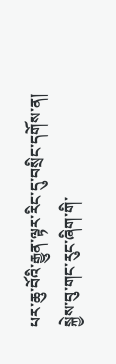པར་ཆུ་བོའི་རྒྱུན་ལྟར་རིང་དུ་བསྲིང་དགོས་ན། སྐྱེས་བུ་གང་རུང་ཞིག་གི་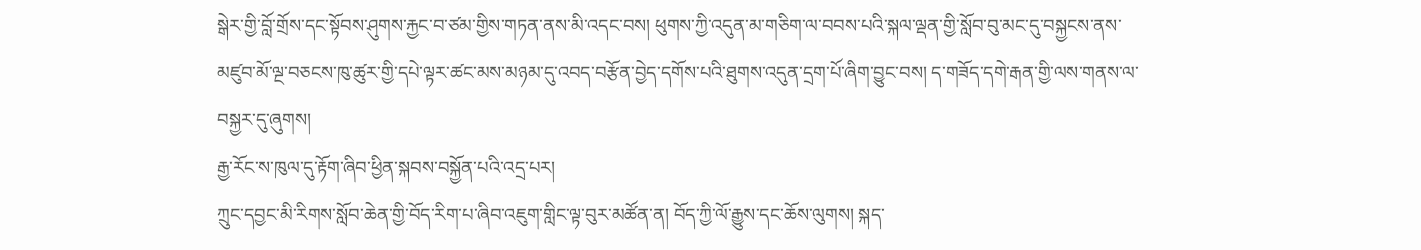སྒེར་གྱི་བློ་གྲོས་དང་སྟོབས་ཤུགས་རྐྱང་བ་ཙམ་གྱིས་གཏན་ནས་མི་འདང་བས། ཕུགས་ཀྱི་འདུན་མ་གཅིག་ལ་བབས་པའི་སྐལ་ལྡན་གྱི་སློབ་བུ་མང་དུ་བསྐྱངས་ནས་མཛུབ་མོ་ལྔ་བཅངས་ཁུ་ཚུར་གྱི་དཔེ་ལྟར་ཚང་མས་མཉམ་དུ་འབད་བརྩོན་བྱེད་དགོས་པའི་ཐུགས་འདུན་དྲག་པོ་ཞིག་བྱུང་བས། ད་གཟོད་དགེ་རྒན་གྱི་ལས་གནས་ལ་བསྐྱར་དུ་ཞུགས།
རྒྱ་རོང་ས་ཁུལ་དུ་རྟོག་ཞིབ་ཕྱིན་སྐབས་བསྐྱོན་པའི་འདྲ་པར།
ཀྲུང་དབྱང་མི་རིགས་སློབ་ཆེན་གྱི་བོད་རིག་པ་ཞིབ་འཇུག་གླིང་ལྟ་བུར་མཚོན་ན། བོད་ཀྱི་ལོ་རྒྱུས་དང་ཆོས་ལུགས། སྐད་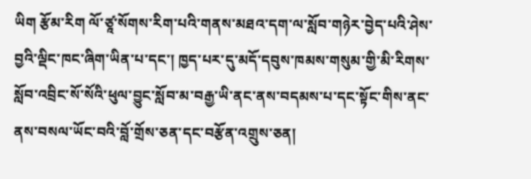ཡིག རྩོམ་རིག ལོ་ཙཱ་སོགས་རིག་པའི་གནས་མཐའ་དག་ལ་སློབ་གཉེར་བྱེད་པའི་ཤེས་བྱའི་ལྡིང་ཁང་ཞིག་ཡིན་པ་དང་། ཁྱད་པར་དུ་མདོ་དབུས་ཁམས་གསུམ་གྱི་མི་རིགས་སློབ་འབྲིང་སོ་སོའི་ཕུལ་བྱུང་སློབ་མ་བརྒྱ་ཡི་ནང་ནས་བདམས་པ་དང་སྟོང་གིས་ནང་ནས་བསལ་ཡོང་བའི་བློ་གྲོས་ཅན་དང་བརྩོན་འགྲུས་ཅན།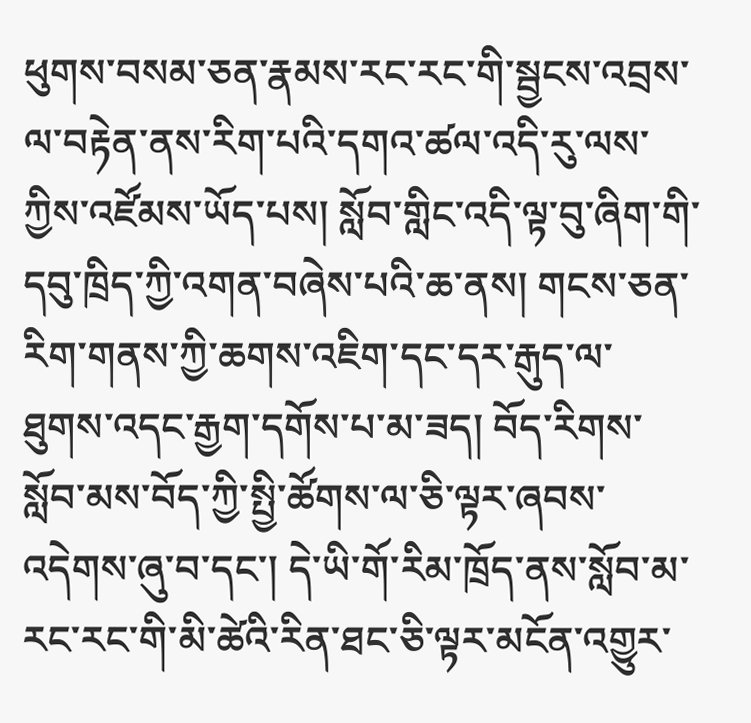ཕུགས་བསམ་ཅན་རྣམས་རང་རང་གི་སྦྱངས་འབྲས་ལ་བརྟེན་ནས་རིག་པའི་དགའ་ཚལ་འདི་རུ་ལས་ཀྱིས་འཛོམས་ཡོད་པས། སློབ་གླིང་འདི་ལྟ་བུ་ཞིག་གི་དབུ་ཁྲིད་ཀྱི་འགན་བཞེས་པའི་ཆ་ནས། གངས་ཅན་རིག་གནས་ཀྱི་ཆགས་འཇིག་དང་དར་རྒུད་ལ་ཐུགས་འདང་རྒྱག་དགོས་པ་མ་ཟད། བོད་རིགས་སློབ་མས་བོད་ཀྱི་སྤྱི་ཚོགས་ལ་ཅི་ལྟར་ཞབས་འདེགས་ཞུ་བ་དང་། དེ་ཡི་གོ་རིམ་ཁྲོད་ནས་སློབ་མ་རང་རང་གི་མི་ཚེའི་རིན་ཐང་ཅི་ལྟར་མངོན་འགྱུར་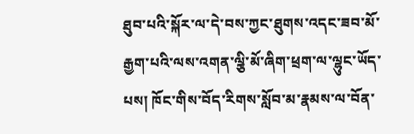ཐུབ་པའི་སྐོར་ལ་དེ་བས་ཀྱང་ཐུགས་འདང་ཟབ་མོ་རྒྱག་པའི་ལས་འགན་ལྕི་མོ་ཞིག་ཕྲག་ལ་ལྷུང་ཡོད་པས། ཁོང་གིས་བོད་རིགས་སློབ་མ་རྣམས་ལ་བོན་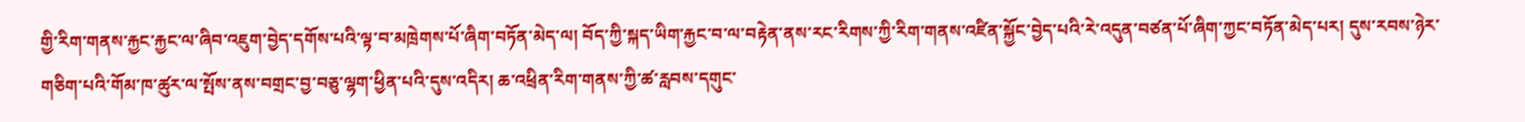གྱི་རིག་གནས་རྐྱང་རྐྱང་ལ་ཞིབ་འཇུག་བྱེད་དགོས་པའི་ལྟ་བ་མཁྲེགས་པོ་ཞིག་བཏོན་མེད་ལ། བོད་ཀྱི་སྐད་ཡིག་རྐྱང་བ་ལ་བརྟེན་ནས་རང་རིགས་ཀྱི་རིག་གནས་འཛིན་སྐྱོང་བྱེད་པའི་རེ་འདུན་བཙན་པོ་ཞིག་ཀྱང་བཏོན་མེད་པར། དུས་རབས་ཉེར་གཅིག་པའི་གོམ་ཁ་ཚུར་ལ་སྤོས་ནས་བགྲང་བྱ་བཅུ་ལྷག་ཕྱིན་པའི་དུས་འདིར། ཆ་འཕྲིན་རིག་གནས་ཀྱི་ཚ་རླབས་དགུང་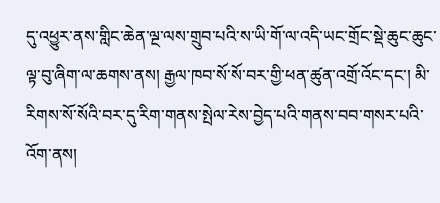དུ་འཕྱུར་ནས་གླིང་ཆེན་ལྔ་ལས་གྲུབ་པའི་ས་ཡི་གོ་ལ་འདི་ཡང་གྲོང་སྡེ་ཆུང་ཆུང་ལྟ་བུ་ཞིག་ལ་ཆགས་ནས། རྒྱལ་ཁབ་སོ་སོ་བར་གྱི་ཕན་ཚུན་འགྲོ་འོང་དང་། མི་རིགས་སོ་སོའི་བར་དུ་རིག་གནས་སྤེལ་རེས་བྱེད་པའི་གནས་བབ་གསར་པའི་འོག་ནས།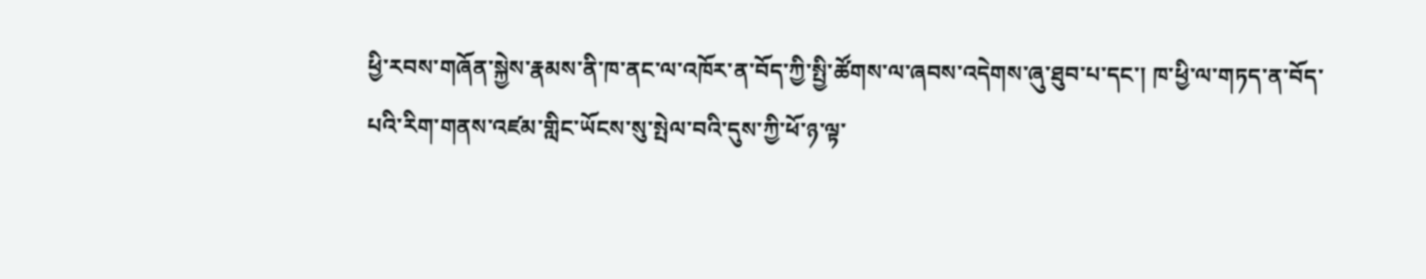ཕྱི་རབས་གཞོན་སྐྱེས་རྣམས་ནི་ཁ་ནང་ལ་འཁོར་ན་བོད་ཀྱི་སྤྱི་ཚོགས་ལ་ཞབས་འདེགས་ཞུ་ཐུབ་པ་དང་། ཁ་ཕྱི་ལ་གཏད་ན་བོད་པའི་རིག་གནས་འཛམ་གླིང་ཡོངས་སུ་སྤེལ་བའི་དུས་ཀྱི་ཕོ་ཉ་ལྟ་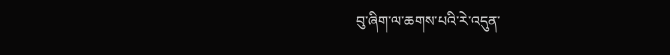བུ་ཞིག་ལ་ཆགས་པའི་རེ་འདུན་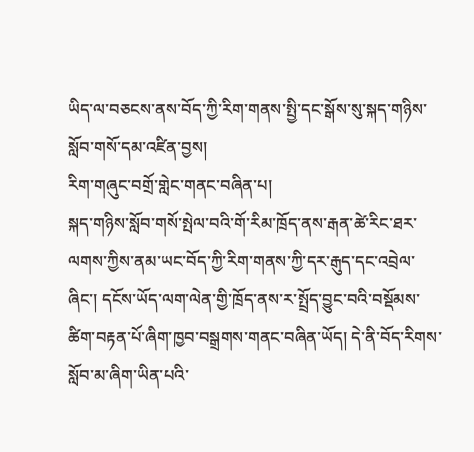ཡིད་ལ་བཅངས་ནས་བོད་ཀྱི་རིག་གནས་སྤྱི་དང་སྒོས་སུ་སྐད་གཉིས་སློབ་གསོ་དམ་འཛིན་བྱས།
རིག་གཞུང་བགྲོ་གླེང་གནང་བཞིན་པ།
སྐད་གཉིས་སློབ་གསོ་སྤེལ་བའི་གོ་རིམ་ཁྲོད་ནས་རྒན་ཚེ་རིང་ཐར་ལགས་ཀྱིས་ནམ་ཡང་བོད་ཀྱི་རིག་གནས་ཀྱི་དར་རྒུད་དང་འབྲེལ་ཞིང་། དངོས་ཡོད་ལག་ལེན་གྱི་ཁྲོད་ནས་ར་སྤྲོད་བྱུང་བའི་བསྡོམས་ཚིག་བརྟན་པོ་ཞིག་ཁྱབ་བསྒྲགས་གནང་བཞིན་ཡོད། དེ་ནི་བོད་རིགས་སློབ་མ་ཞིག་ཡིན་པའི་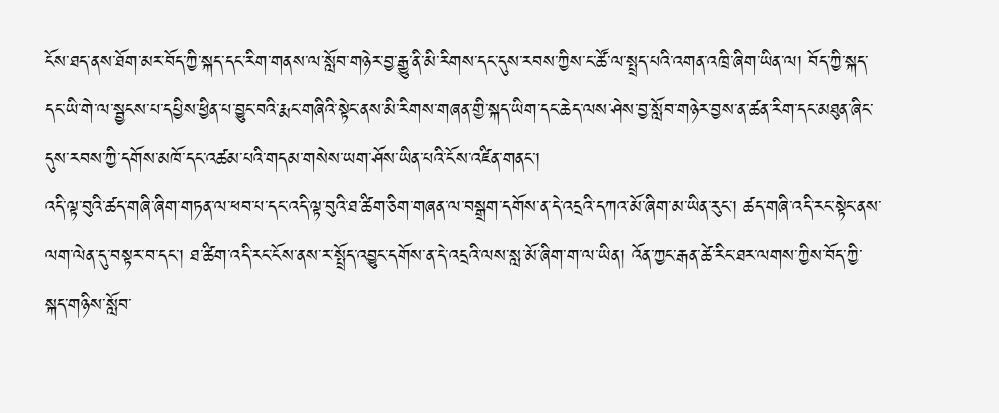ངོས་ཐད་ནས་ཐོག་མར་བོད་ཀྱི་སྐད་དང་རིག་གནས་ལ་སློབ་གཉེར་བྱ་རྒྱུ་ནི་མི་རིགས་དང་དུས་རབས་ཀྱིས་ང་ཚོ་ལ་སྤྲད་པའི་འགན་འཁྲི་ཞིག་ཡིན་ལ། བོད་ཀྱི་སྐད་དང་ཡི་གེ་ལ་སྦྱངས་པ་དཔྱིས་ཕྱིན་པ་བྱུང་བའི་རྨང་གཞིའི་སྟེང་ནས་མི་རིགས་གཞན་གྱི་སྐད་ཡིག་དང་ཆེད་ལས་ཤེས་བྱ་སློབ་གཉེར་བྱས་ན་ཚན་རིག་དང་མཐུན་ཞིང་དུས་རབས་ཀྱི་དགོས་མཁོ་དང་འཚམ་པའི་གདམ་གསེས་ཡག་ཤོས་ཡིན་པའི་ངོས་འཛིན་གནང་།
འདི་ལྟ་བུའི་ཚད་གཞི་ཞིག་གཏན་ལ་ཕབ་པ་དང་འདི་ལྟ་བུའི་ཐ་ཚིག་ཅིག་གཞན་ལ་བསྒྲག་དགོས་ན་དེ་འདྲའི་དཀའ་མོ་ཞིག་མ་ཡིན་རུང་། ཚད་གཞི་འདི་རང་སྟེང་ནས་ལག་ལེན་དུ་བསྟར་བ་དང་། ཐ་ཚིག་འདི་རང་ངོས་ནས་ར་སྤྲོད་འབྱུང་དགོས་ན་དེ་འདྲའི་ལས་སླ་མོ་ཞིག་ག་ལ་ཡིན། འོན་ཀྱང་རྒན་ཚེ་རིང་ཐར་ལགས་ཀྱིས་བོད་ཀྱི་སྐད་གཉིས་སློབ་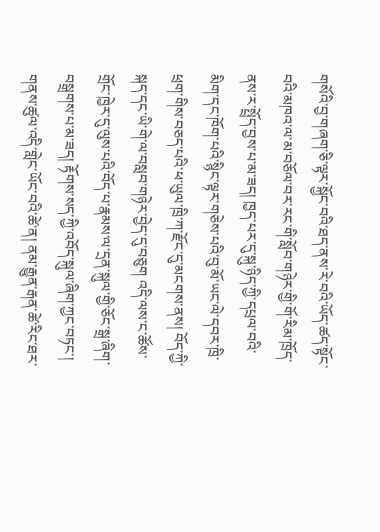གསོའི་བྱ་གཞག་ཅི་ལྟར་སྐྱོང་བའི་ཐད་ནས་རེ་བའི་ཡོད་ཚད་སྟོང་བའི་མཁའ་ལ་མ་བཅོལ་བར་རང་གི་སློབ་གཉེར་གྱི་གོ་རིམ་ཁྲོད་ནས་ར་སྤྲོད་བྱས་པ་མ་ཟད། ཁྱད་པར་དུ་སྐུ་ཉིད་ཀྱི་དཔྲལ་བའི་མིག་དང་ཁོག་པའི་སྙིང་ལྟར་གཅེས་པའི་བུ་མོ་ཡང་ལེ་དབར་ཁྲི་ཕྲག་གིས་བཅད་པའི་ཕ་ཡུལ་ཁྲི་ཀ་རྫོང་དུ་མངགས་ནས། བོད་ཀྱི་སྐད་དང་ཡི་གེ་ལ་བསླབ་གཉེར་བྱེད་དུ་བཅུག འདི་ལས་ང་ཚོས་གྲོང་ཁྱེར་དུ་ལུས་པའི་བོད་པ་རྣམས་ལ་དྲན་སྐུལ་གྱི་ཅོང་སྒྲ་ཞིག་བསྒྲགས་པ་མ་ཟད། རྟོགས་སད་ཀྱི་འབོད་སྐུལ་ཞིག་ཀྱང་བཏང་། གནས་ཚུལ་འདི་གླེང་ཡོང་བའི་ཚེ་ན། ནམ་རྒྱུན་རྒན་ཚེ་རིང་ཐར་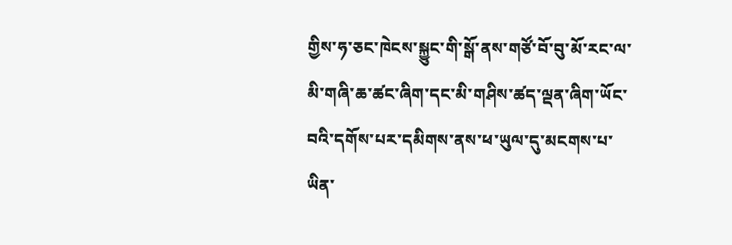གྱིས་ཧ་ཅང་ཁེངས་སྐྱུང་གི་སྒོ་ནས་གཙོ་བོ་བུ་མོ་རང་ལ་མི་གཞི་ཆ་ཚང་ཞིག་དང་མི་གཤིས་ཚད་ལྡན་ཞིག་ཡོང་བའི་དགོས་པར་དམིགས་ནས་ཕ་ཡུལ་དུ་མངགས་པ་ཡིན་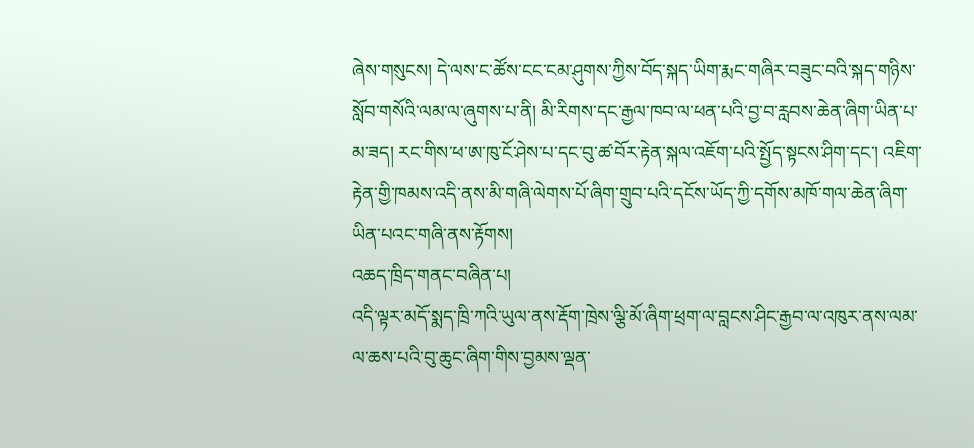ཞེས་གསུངས། དེ་ལས་ང་ཚོས་ངང་ངམ་ཤུགས་ཀྱིས་བོད་སྐད་ཡིག་རྨང་གཞིར་བཟུང་བའི་སྐད་གཉིས་སློབ་གསོའི་ལམ་ལ་ཞུགས་པ་ནི། མི་རིགས་དང་རྒྱལ་ཁབ་ལ་ཕན་པའི་བྱ་བ་རླབས་ཆེན་ཞིག་ཡིན་པ་མ་ཟད། རང་གིས་ཕ་ཨ་ཁུ་ངོ་ཤེས་པ་དང་བུ་ཚ་བོར་རྟེན་སྐལ་འཇོག་པའི་སྤྱོད་སྟངས་ཤིག་དང་། འཇིག་རྟེན་གྱི་ཁམས་འདི་ནས་མི་གཞི་ལེགས་པོ་ཞིག་གྲུབ་པའི་དངོས་ཡོད་ཀྱི་དགོས་མཁོ་གལ་ཆེན་ཞིག་ཡིན་པའང་གཞི་ནས་རྟོགས།
འཆད་ཁྲིད་གནང་བཞིན་པ།
འདི་ལྟར་མདོ་སྨད་ཁྲི་ཀའི་ཡུལ་ནས་རྡོག་ཁྲེས་ལྕི་མོ་ཞིག་ཕྲག་ལ་བླངས་ཤིང་རྒྱབ་ལ་འཁུར་ནས་ལམ་ལ་ཆས་པའི་བུ་ཆུང་ཞིག་གིས་བྱམས་ལྡན་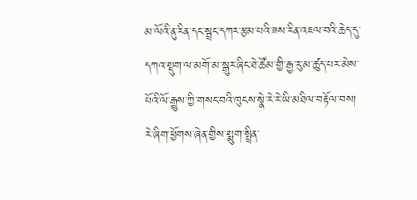མ་ལོའི་ནུ་རིན་དང་སྦྲང་དཀར་རྩམ་པའི་ཟས་རིན་འཇལ་བའི་ཆེད་དུ་དཀའ་སྡུག་ལ་མགོ་མ་སྒུར་ཞིང་ཐེ་ཚོམ་གྱི་རྒྱ་རུ་མ་ཚུད་པར་མེས་པོའི་ལོ་རྒྱུས་ཀྱི་གསང་བའི་ཁུངས་སྣེ་རེ་རེ་ཡི་མཐིལ་བརྟོལ་བས། རེ་ཞིག་ཕྱོགས་ཞེན་གྱིས་སྨུག་སྤྲིན་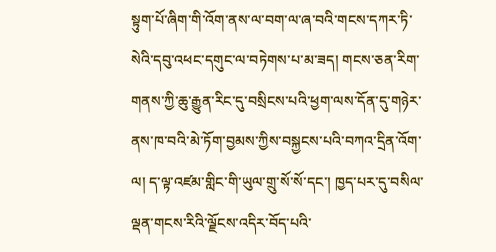སྟུག་པོ་ཞིག་གི་འོག་ནས་ལ་བག་ལ་ཞ་བའི་གངས་དཀར་ཏི་སེའི་དབུ་འཕང་དགུང་ལ་བཏེགས་པ་མ་ཟད། གངས་ཅན་རིག་གནས་ཀྱི་ཆུ་རྒྱུན་རིང་དུ་བསྲིངས་པའི་ཕྱག་ལས་དོན་དུ་གཉེར་ནས་ཁ་བའི་མེ་ཏོག་བྱམས་ཀྱིས་བསྐྱངས་པའི་བཀའ་དྲིན་འོག་ལ། ད་ལྟ་འཛམ་གླིང་གི་ཡུལ་གྲུ་སོ་སོ་དང་། ཁྱད་པར་དུ་བསིལ་ལྡན་གངས་རིའི་ལྗོངས་འདིར་བོད་པའི་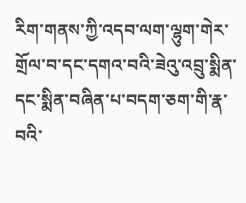རིག་གནས་ཀྱི་འདབ་ལག་ལྷུག་གེར་གྲོལ་བ་དང་དགའ་བའི་ཟེའུ་འབྲུ་སྨིན་དང་སྨིན་བཞིན་པ་བདག་ཅག་གི་རྣ་བའི་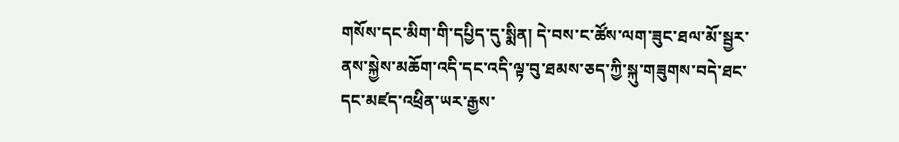གསོས་དང་མིག་གི་དཔྱིད་དུ་སྨིན། དེ་བས་ང་ཚོས་ལག་ཟུང་ཐལ་མོ་སྦྱར་ནས་སྐྱེས་མཆོག་འདི་དང་འདི་ལྟ་བུ་ཐམས་ཅད་ཀྱི་སྐུ་གཟུགས་བདེ་ཐང་དང་མཛད་འཕྲིན་ཡར་རྒྱས་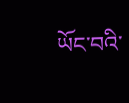ཡོང་བའི་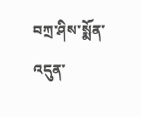བཀྲ་ཤིས་སྨོན་འདུན་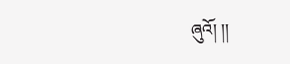ཞུའོ། །།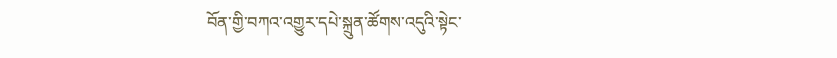བོན་གྱི་བཀའ་འགྱུར་དཔེ་སྐྲུན་ཚོགས་འདུའི་སྟེང་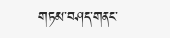གཏམ་བཤད་གནང་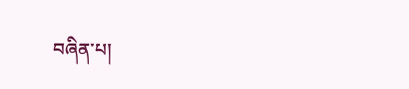བཞིན་པ།